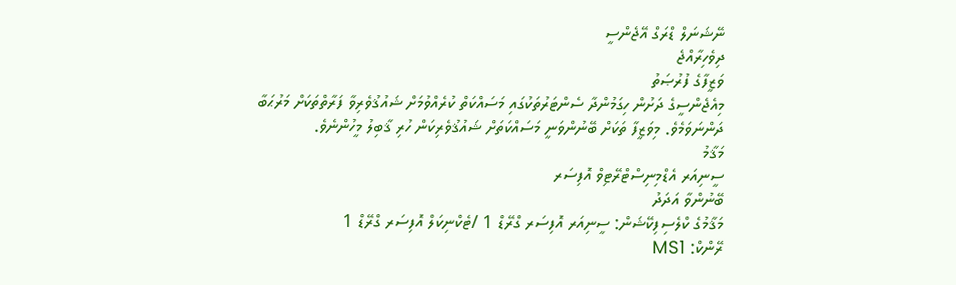ނޭޝަނަލް ޑްރަގް އޭޖެންސީ
ދިވެހިރާއްޖެ
ވަޒީފާގެ ފުރުޞަތު
މިއެޖެންސީގެ ދަށުން ހިގަމުންދާ ސެންޓަރުތަކުގައި މަސައްކަތް ކުރެއްވުމަށް ޝައުޤުވެރިވާ ފަރާތްތަކަށް މަރުޙަބާ ދަންނަވަމެވެ. މިވަޒީފާ ތަކަށް ބޭނުންވަނީ މަސައްކަތަށް ޝައުޤުވެރިކަން ހުރި ޤާބިލު މީހުންނެވެ.
މަޤާމު
ސީނިއަރ އެޑްމިނިސްޓްރޭޓިވް އޮފިސަރ
ބޭނުންވާ އަދަދު
މަޤާމުގެ ކްލެސިފިކޭޝަން: ސީނިއަރ އޮފިސަރ ގްރޭޑް 1 /ޓެކްނިކަލް އޮފިސަރ ގްރޭޑް 1
ރޭންކް: MS1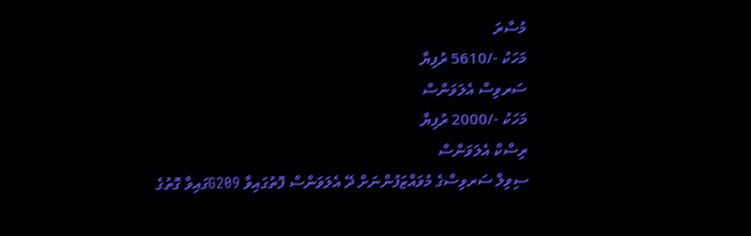މުސާރަ
މަހަކު -/5610 ރުފިޔާ
ސަރވިސް އެލަވަންސް
މަހަކު -/2000 ރުފިޔާ
ރިސްކް އެލަވަންސް
ސިވިލް ސަރވިސްގެ މުވައްޒަފުންނަށް ދޭ އެލަވަންސް ފޮތުގައިވާ G209ގައިވާ ގޮތުގެ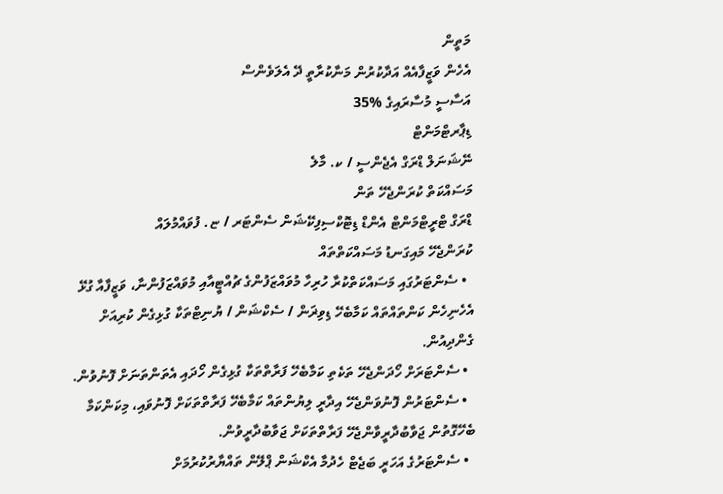މަތީން
އެހެން ވަޒީފާއެއް އަދާކުރުން މަނާކުރާތީ ދޭ އެލަވެންސް
އަސާސީ މުސާރައިގެ %35
ޑިޕާރޓްމަންޓް
ނޭޝަނަލް ޑްރަގް އެޖެންސީ / ކ. މާލެ
މަސައްކަތް ކުރަންޖެހޭ ތަން
ޑްރަގް ޓްރީޓްމަންޓް އެންޑް ޑިޓޮކްސިފިކޭޝަން ސެންޓަރ / ޏ. ފުވައްމުލައް
ކުރަންޖެހޭ މައިގަނޑު މަސައްކަތްތައް
  • ސެންޓަރުގައި މަސައްކަތްކުރާ ހުރިހާ މުވައްޒަފުންގެ ޗުއްޓީއާއި މުވައްޒަފުންނާ، ވަޒީފާއާ ގުޅޭ އެހެނިހެން ކަންތައްތައް ކަމާބެހޭ ޑިވިޜަން / ސެކްޝަން / ޔުނިޓްތަކާ ގުޅިގެން ކުރިއަށް ގެންދިއުން.
  • ސެންޓަރަށް ހޯދަންޖެހޭ ތަކެތި ކަމާބެހޭ ފަރާތްތަކާ ގުޅިގެން ހޯދައި އެތަންތަނަށް ފޮނުވުން.
  • ސެންޓަރުން ފޮނުވަންޖެހޭ އިދާރީ ލިޔުންތައް ކަމާބެހޭ ފަރާތްތަކަށް ފޮނުވައި، މިކަންކަމާ ބެހޭގޮތުން ޖަވާބުދާރީވާންޖެހޭ ފަރާތްތަކަށް ޖަވާބުދާރީވުން.
  • ސެންޓަރުގެ އަހަރީ ބަޖެޓް ހެދުމާ އެކްޝަން ޕްލޭން ތައްޔާރުކުރުމަށް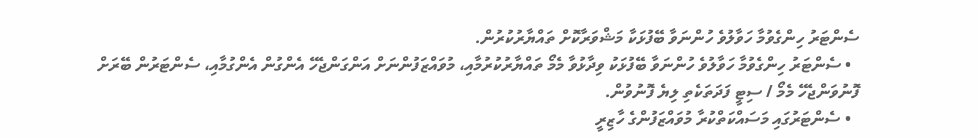ސެންޓަރު ހިންގެވުމާ ހަވާލުވެ ހުންނަވާ ބޭފުޅަކާ މަޝްވަރާކޮށް ތައްޔާރުކުރުން.
  • ސެންޓަރު ހިންގެވުމާ ހަވާލުވެ ހުންނަވާ ބޭފުޅަކު ވިދާޅުވާ މެމޯ ތައްޔާރުކުރުމާއި، މުވައްޒަފުންނަށް އަންގަންޖެހޭ އެންގުން އެންގުމާއި، ސެންޓަރުން ބޭރަށް ފޮނުވަންޖެހޭ މެމޯ / ސިޓީ ފަދަތަކެތި ލިޔެ ފޮނުވުން.
  • ސެންޓަރުގައި މަސައްކަތްކުރާ މުވައްޒަފުންގެ ހާޒިރީ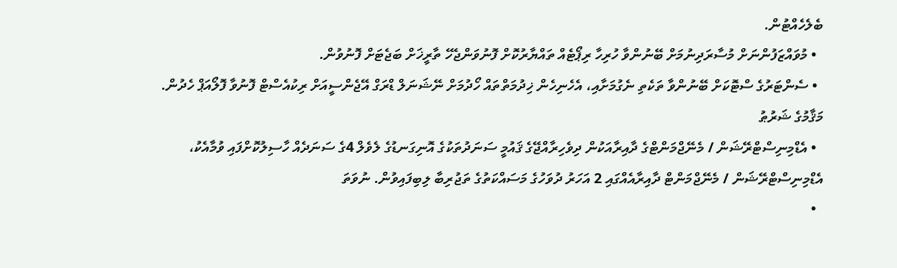ބެލެހެއްޓުން.
  • މުވައްޒަފުންނަށް މުސާރަދިނުމަށް ބޭނުންވާ ހުރިހާ ރިޕޯޓެއް ތައްޔާރުކޮށް ފޮނުވަންޖެހޭ ތާރީޚަށް ބަޖެޓަށް ފޮނުވުން.
  • ސެންޓަރުގެ ސްޓޮކަށް ބޭނުންވާ ތަކެތި ނެގުމަށާއި، އެހެނިހެން ޚިދުމަތްތައް ހޯދުމަށް ނޭޝަނަލް ޑްރަގް އޭޖެންސީއަށް ރިކުއެސްޓް ފޮނުވާ ފޮލޯއަޕް ހެދުން.
މަޤާމުގެ ޝަރުޠު
  • އެޑްމިނިސްޓްރޭޝަން / މެނޭޖްމަންޓްގެ ދާއިރާއަކުން ދިވެހިރާއްޖޭގެ ޤައުމީ ސަނަދުތަކުގެ އޮނިގަނޑުގެ ލެވެލް 4ގެ ސަނަދެއް ހާސިލުކޮށްފައި ވުމާއެކު، އެޑްމިނިސްޓްރޭޝަން / މެނޭޖްމަންޓް ދާއިރާއެއްގައި 2 އަހަރު ދުވަހުގެ މަސައްކަތުގެ ތަޖުރިބާ ލިބިފައިވުން. ނުވަތަ
  •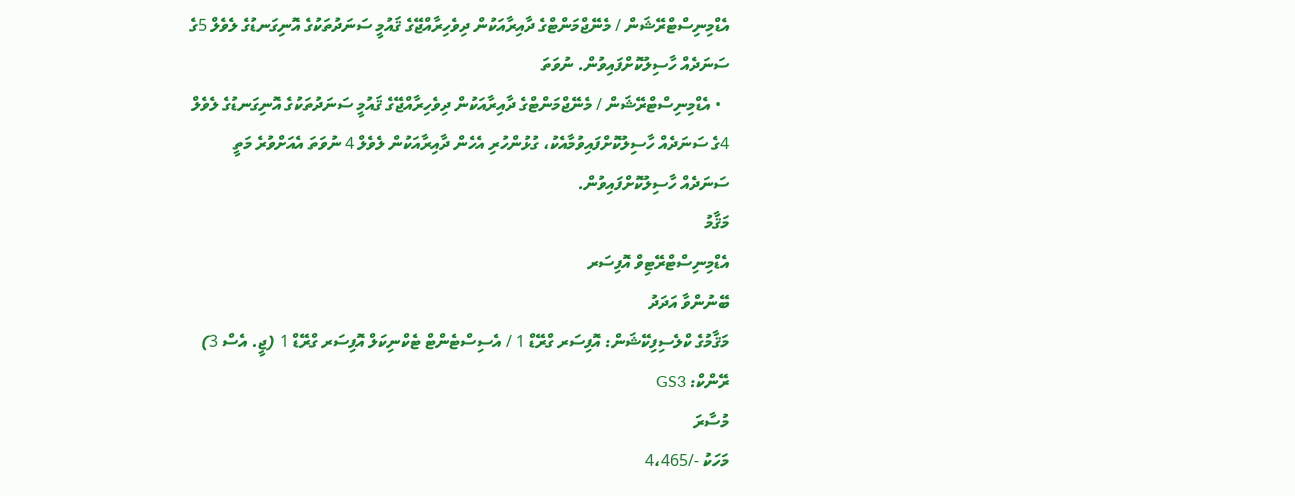އެޑްމިނިސްޓްރޭޝަން / މެނޭޖްމަންޓްގެ ދާއިރާއަކުން ދިވެހިރާއްޖޭގެ ޤައުމީ ސަނަދުތަކުގެ އޮނިގަނޑުގެ ލެވެލް 5ގެ ސަނަދެއް ހާސިލުކޮށްފައިވުން. ނުވަތަ
  • އެޑްމިނިސްޓްރޭޝަން / މެނޭޖްމަންޓްގެ ދާއިރާއަކުން ދިވެހިރާއްޖޭގެ ޤައުމީ ސަނަދުތަކުގެ އޮނިގަނޑުގެ ލެވެލް 4ގެ ސަނަދެއް ހާސިލުކޮށްފައިވުމާއެކު، ގުޅުންހުރި އެހެން ދާއިރާއަކުން ލެވެލް 4 ނުވަތަ އެއަށްވުރެ މަތީ ސަނަދެއް ހާސިލުކޮށްފައިވުން.
މަޤާމު
އެޑްމިނިސްޓްރޭޓިވް އޮފިސަރ
ބޭނުންވާ އަދަދު
މަޤާމުގެ ކްލެސިފިކޭޝަން: އޮފިސަރ ގްރޭޑް 1 / އެސިސްޓެންޓް ޓެކްނިކަލް އޮފިސަރ ގްރޭޑް 1 (ޖީ. އެސް 3)
ރޭންކް: GS3
މުސާރަ
މަހަކު -/4،465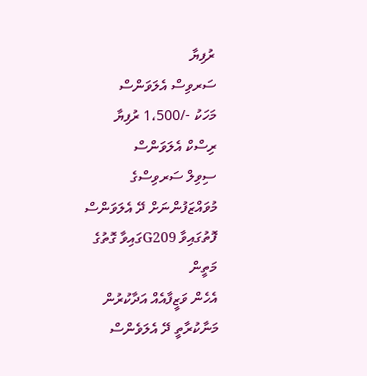ރުފިޔާ
ސަރވިސް އެލަވަންސް
މަހަކު -/1،500 ރުފިޔާ
ރިސްކް އެލަވަންސް
ސިވިލް ސަރވިސްގެ މުވައްޒަފުންނަށް ދޭ އެލަވަންސް ފޮތުގައިވާ G209ގައިވާ ގޮތުގެ މަތީން
އެހެން ވަޒީފާއެއް އަދާކުރުން މަނާކުރާތީ ދޭ އެލަވެންސް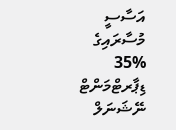އަސާސީ މުސާރައިގެ %35
ޑިޕާރޓްމަންޓް
ނޭޝަނަލް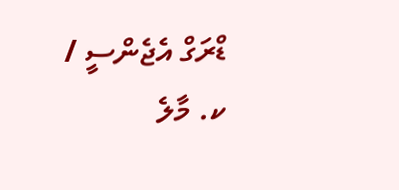ޑްރަގް އެޖެންސީ / ކ. މާލެ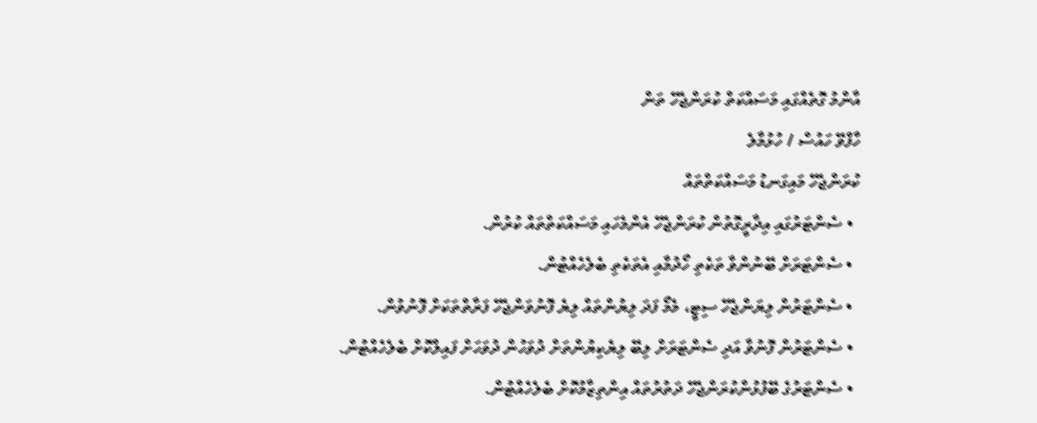އާންމު ގޮތެއްގައި މަސައްކަތް ކުރަންޖެހޭ ތަން
ހާފްވޭ ހައުސް / ހުޅުމާލެ
ކުރަންޖެހޭ މައިގަނޑު މަސައްކަތްތައް
  • ސެންޓަރުގައި އިދާރީގޮތުން ކުރަންޖެހޭ އެންމެހައި މަސައްކަތްތައް ކުރުން.
  • ސެންޓަރަށް ބޭނުންވާ ތަކެތި ހޯދުމާއި އެތަކެތި ބެލެހެއްޓުން.
  • ސެންޓަރުން ލިޔަންޖެހޭ ސިޓީ، މެމޯ ފަދަ ލިޔުންތައް ލިޔެ ފޮނުވަންޖެހޭ ފަރާތްތަކަށް ފޮނުވުން.
  • ސެންޓަރުން ފޮނުވާ އަދި ސެންޓަރަށް ލިބޭ ލިޔެކިޔުންތަށް ދުވަހުން ދުވަހަށް ފައިލްކޮށް ބެލެހެއްޓުން.
  • ސެންޓަރުގެ ބޭފުޅުންކުރަންޖެހޭ ދަތުރުތައް އިންތިޒާމުކޮށް ބެލެހެއްޓުން.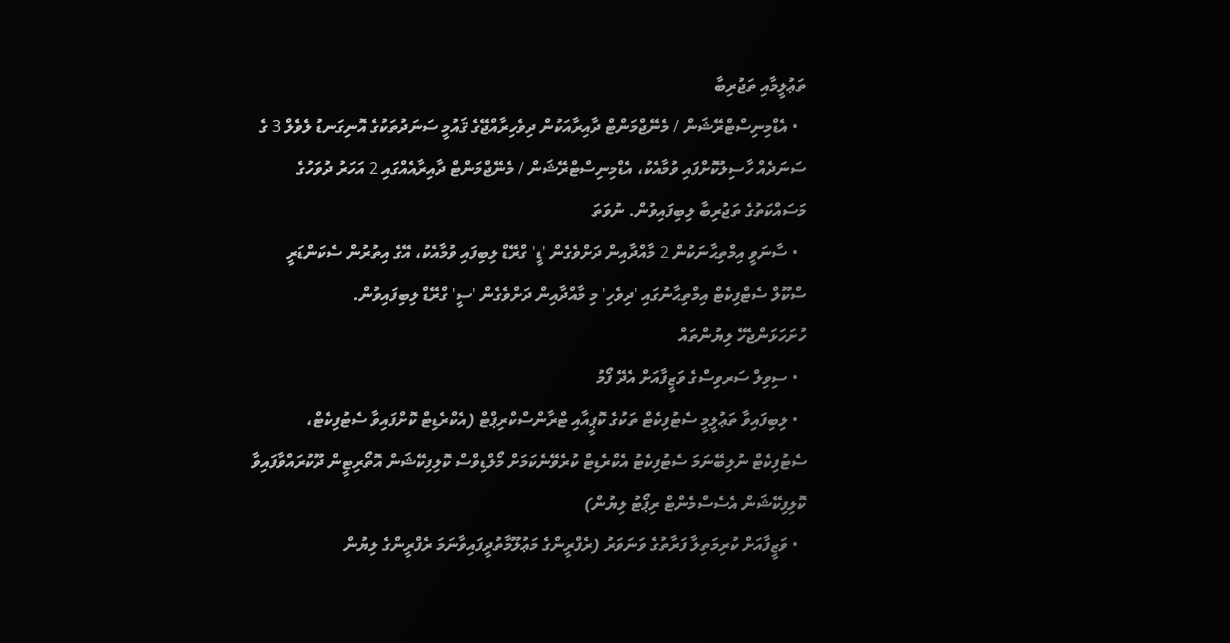ތަޢުލީމާއި ތަޖުރިބާ
  • އެޑްމިނިސްޓްރޭޝަން / މެނޭޖްމަންޓް ދާއިރާއަކުން ދިވެހިރާއްޖޭގެ ޤައުމީ ސަނަދުތަކުގެ އޮނިގަނޑު ލެވެލް 3 ގެ ސަނަދެއް ހާސިލުކޮށްފައި ވުމާއެކު، އެޑްމިނިސްޓްރޭޝަން / މެނޭޖްމަންޓް ދާއިރާއެއްގައި 2 އަހަރު ދުވަހުގެ މަސައްކަތުގެ ތަޖުރިބާ ލިބިފައިވުން. ނުވަތަ
  • ސާނަވީ އިމްތިޙާނަކުން 2 މާއްދާއިން ދަށްވެގެން 'ޑީ' ގްރޭޑް ލިބިފައި ވުމާއެކު، އޭގެ އިތުރުން ސެކަންޑަރީ ސްކޫލް ސެޓްފިކެޓް އިމްތިޙާނުގައި 'ދިވެހި' މި މާއްދާއިން ދަށްވެގެން 'ސީ' ގްރޭޑް ލިބިފައިވުން.
ހުށަހަޅަންޖެހޭ ލިޔުންތައް
  • ސިވިލް ސަރވިސްގެ ވަޒީފާއަށް އެދޭ ފޯމު
  • ލިބިފައިވާ ތަޢުލީމީ ސެޓުފިކެޓް ތަކުގެ ކޮޕީއާއި ޓްރާންސްކްރިޕްޓް (އެކްރެޑިޓް ކޮށްފައިވާ ސެޓުފިކެޓް، ސެޓުފިކެޓް ނުލިބޭނަމަ ސެޓުފިކެޓު އެކްރެޑިޓް ކުރެވޭނެކަމަށް މޯލްޑިވްސް ކޮލިފިކޭޝަން އޮތޯރިޓީން ދޫކުރައްވާފައިވާ ކޮލިފިކޭޝަން އެސެސްމެންޓް ރިޕޯޓު ލިޔުން)
  • ވަޒީފާއަށް ކުރިމަތިލާ ފަރާތުގެ ވަނަވަރު (ރެފްރީންގެ މަޢުލޫމާތުދީފައިވާނަމަ ރެފްރީންގެ ލިޔުން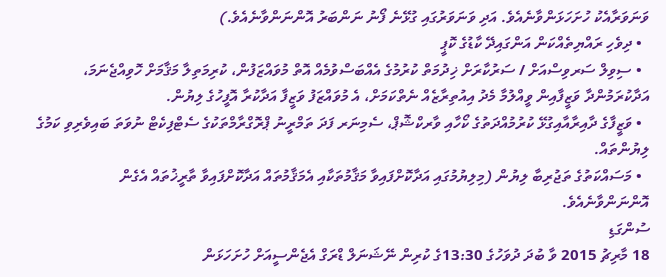ވަނަވަރާއެކު ހުށަހަޅަންވާނެއެވެ. އަދި ވަނަވަރުގައި ގުޅޭނެ ފޯނު ނަންބަރު އޮންނަންވާނެއެވެ.)
  • ދިވެހި ރައްޔިތެއްކަން އަންގައިދޭ ކާޑުގެ ކޮޕީ
  • ސިވިލް ސަރވިސްއަށް / ސަރުކާރަށް ޚިދުމަތް ކުރުމުގެ އެއްބަސްވުމެއް އޮތް މުވައްޒަފުން، ކުރިމަތިލާ މަޤާމަށް ހޮވިއްޖެނަމަ، އަދާކުރަމުންދާ ވަޒީފާއިން ވީއްލުމާ މެދު އިއުތިރާޒެއް ނެތްކަމަށް، އެ މުވައްޒަފު ވަޒީފާ އަދާކުރާ އޮފީހުގެ ލިޔުން.
  • ވަޒީފާގެ ދާއިރާއާއިގުޅޭ ކުރުމުއްދަތުގެ ކޯހާއި ވާރކްޝޮޕް، ސެމިނަރ ފަދަ ތަމްރީނު ޕްރޮގްރާމްތަކުގެ ސެޓްފިކެޓް ނުވަތަ ބައިވެރިވި ކަމުގެ ލިޔުންތައް.
  • މަސައްކަތުގެ ތަޖުރިބާ ލިޔުން (މިލިޔުމުގައި އަދާކޮށްފައިވާ މަޤާމުތަކާއި އެމަޤާމުތައް އަދާކޮށްފައިވާ ތާރީޚުތައް އެގެން އޮންނަންވާނެއެވެ.
ސުންގަޑި
18 މާރިޗު 2015 ވާ ބުދަ ދުވަހުގެ 13:30ގެ ކުރިން ނޭޝަނަލް ޑްރަގް އެޖެންސީއަށް ހުށަހަޅަން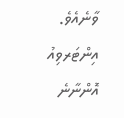ވާނެއެވެ.
އިންޓަރވިއު އޮންނާނެ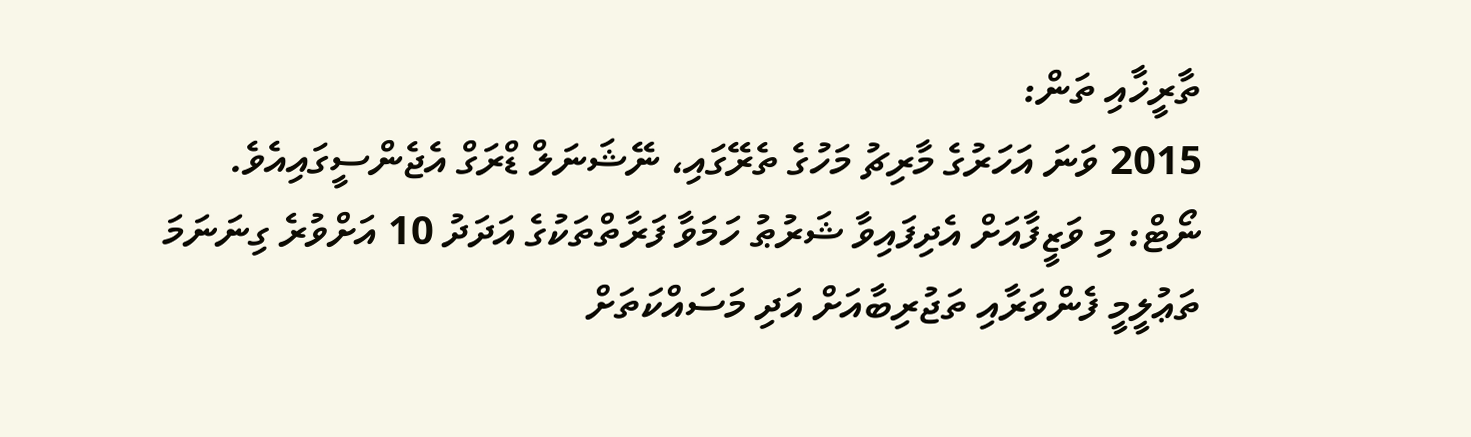ތާރީޚާއި ތަން:
2015 ވަނަ އަހަރުގެ މާރިޗު މަހުގެ ތެރޭގައި، ނޭޝަނަލް ޑްރަގް އެޖެންސީގައިއެވެ.
ނޯޓް: މި ވަޒީފާއަށް އެދިފައިވާ ޝަރުޠު ހަމަވާ ފަރާތްތަކުގެ އަދަދު 10 އަށްވުރެ ގިނަނަމަ ތަޢުލީމީ ފެންވަރާއި ތަޖުރިބާއަށް އަދި މަސައްކަތަށް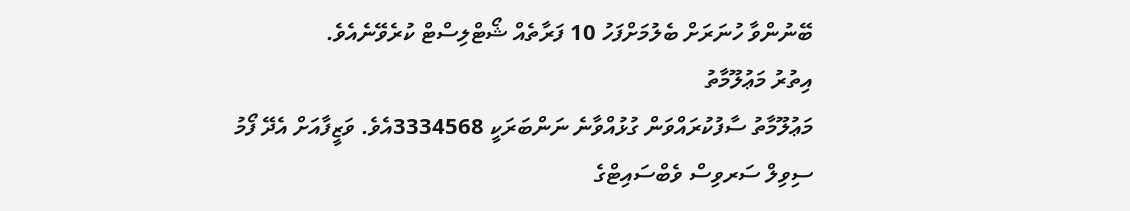ބޭނުންވާ ހުނަރަށް ބެލުމަށްފަހު 10 ފަރާތެއް ޝޯޓްލިސްޓް ކުރެވޭނެއެވެ.
އިތުރު މަޢުލޫމާތު
މަޢުލޫމާތު ސާފުކުރައްވަން ގުޅުއްވާނެ ނަންބަރަކީ 3334568އެވެ. ވަޒީފާއަށް އެދޭ ފޯމު ސިވިލް ސަރވިސް ވެބްސައިޓްގެ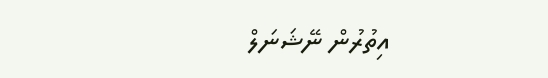އިތުރުން ނޭޝަނަލް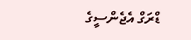ޑްރަގް އެޖެންސީގެ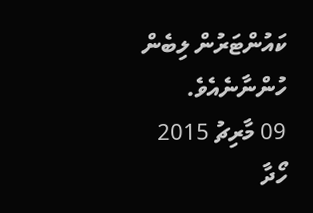ކައުންޓަރުން ލިބެން ހުންނާނެއެވެ.
09 މާރިޗު 2015
ހޯދާ